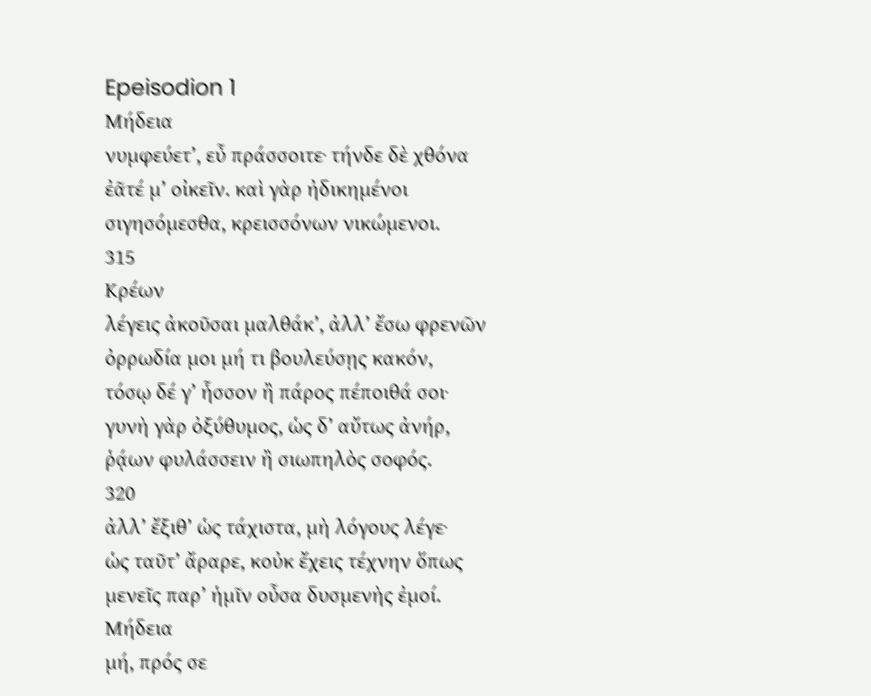Epeisodion 1
Μήδεια
νυμφεύετ’, εὖ πράσσοιτε· τήνδε δὲ χθόνα
ἐᾶτέ μ’ οἰκεῖν. καὶ γὰρ ἠδικημένοι
σιγησόμεσθα, κρεισσόνων νικώμενοι.
315
Κρέων
λέγεις ἀκοῦσαι μαλθάκ’, ἀλλ’ ἔσω φρενῶν
ὀρρωδία μοι μή τι βουλεύσῃς κακόν,
τόσῳ δέ γ’ ἧσσον ἢ πάρος πέποιθά σοι·
γυνὴ γὰρ ὀξύθυμος, ὡς δ’ αὔτως ἀνήρ,
ῥᾴων φυλάσσειν ἢ σιωπηλὸς σοφός.
320
ἀλλ’ ἔξιθ’ ὡς τάχιστα, μὴ λόγους λέγε·
ὡς ταῦτ’ ἄραρε, κοὐκ ἔχεις τέχνην ὅπως
μενεῖς παρ’ ἡμῖν οὖσα δυσμενὴς ἐμοί.
Μήδεια
μή, πρός σε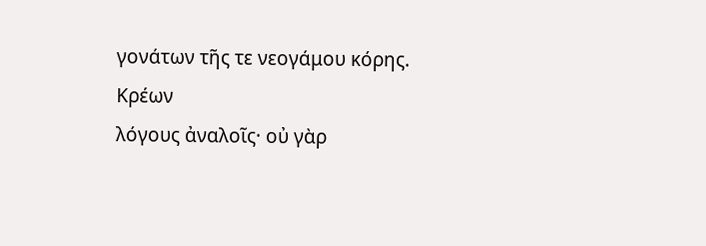γονάτων τῆς τε νεογάμου κόρης.
Κρέων
λόγους ἀναλοῖς· οὐ γὰρ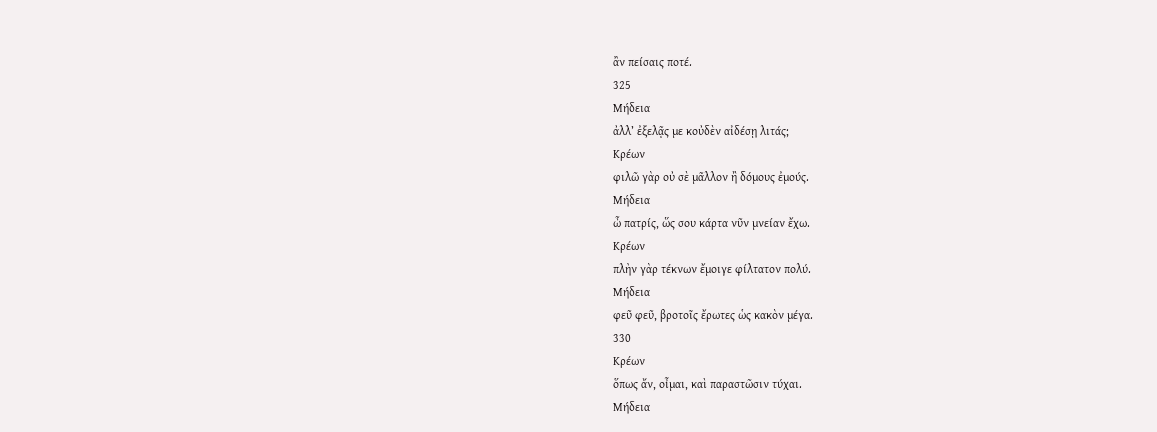ἂν πείσαις ποτέ.
325
Μήδεια
ἀλλ’ ἐξελᾷς με κοὐδὲν αἰδέσῃ λιτάς;
Κρέων
φιλῶ γὰρ οὐ σὲ μᾶλλον ἢ δόμους ἐμούς.
Μήδεια
ὦ πατρίς, ὥς σου κάρτα νῦν μνείαν ἔχω.
Κρέων
πλὴν γὰρ τέκνων ἔμοιγε φίλτατον πολύ.
Μήδεια
φεῦ φεῦ, βροτοῖς ἔρωτες ὡς κακὸν μέγα.
330
Κρέων
ὅπως ἄν, οἶμαι, καὶ παραστῶσιν τύχαι.
Μήδεια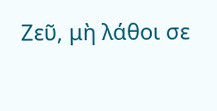Ζεῦ, μὴ λάθοι σε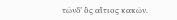τῶνδ’ ὃς αἴτιος κακῶν.